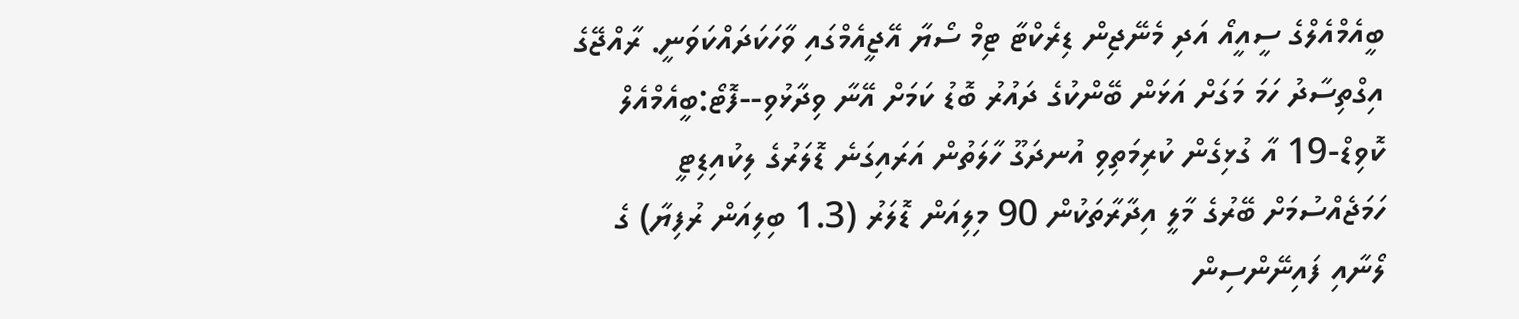ބީއެމްއެލްގެ ސީއީއޯ އަދި މެނޭޖިން ޑިރެކްޓާ ޓިމް ސޯޔާ އޭޖީއެމްގައި ވާހަކަދައްކަވަނީ. ރާއްޖޭގެ އިގްތިސާދު ހަމަ މަގަށް އަޅަން ބޭންކުގެ ދައުރު ބޮޑު ކަމަށް އޭނާ ވިދާޅުވި--ފޮޓޯ:ބީއެމްއެލް
ކޮވިޑް-19 އާ ގުޅިގެން ކުރިމަތިވި އުނދަގޫ ހާލަތުން އަރައިގަނެ ޑޮލަރުގެ ލިކުއިޑިޓީ ހަމަޖެއްސުމަށް ބޭރުގެ މާލީ އިދާރާތަކުން 90 މިލިއަން ޑޮލަރު (1.3 ބިލިއަން ރުފިޔާ) ގެ ލޯނާއި ފައިނޭންސިން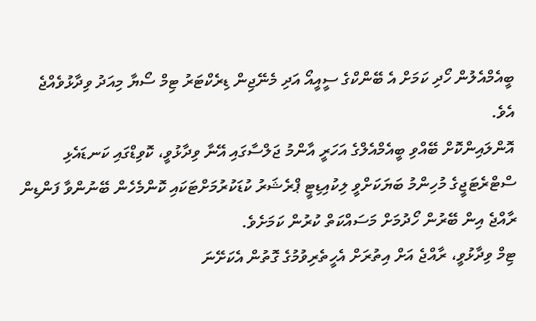ބީއެމްއެލުން ހޯދި ކަމަށް އެ ބޭންކްގެ ސީއީއޯ އަދި މެނޭޖިން ޑިރެކްޓަރު ޓިމް ސޯޔާ މިއަދު ވިދާޅުވެއްޖެ އެވެ.
އޮންލައިންކޮށް ބޭއްވި ބީއެމްއެލްގެ އަހަރީ އާންމު ޖަލްސާގައި އޭނާ ވިދާޅުވީ، ކޮވިޑްގައި ކަނޑައެޅި ސްޓްރެޓަޖީގެ މުހިންމު ބަޔަކަށްވީ ލިކުއިޑިޓީ ޕްރެޝަރު ކުޑަކުރުމަށްޓަކައި ކޮންމެހެން ބޭނުންވާ ފަންޑިން ރާއްޖެ އިން ބޭރުން ހޯދުމަށް މަސައްކަތް ކުރުން ކަމަށެވެ.
ޓިމް ވިދާޅުވީ، ރާއްޖެ އަށް އިތުރަށް އެހީތެރިވުމުގެ ގޮތުން އެކަށޭނަ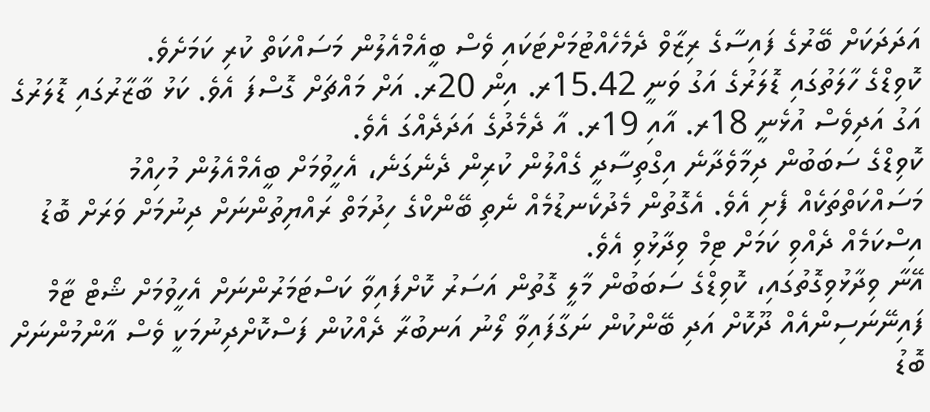އަދަދަކަށް ބޭރުގެ ފައިސާގެ ރިޒާވް ދެމެހެއްޓުމަށްޓަކައި ވެސް ބީއެމްއެލުން މަސައްކަތް ކުރި ކަމަށެވެ.
ކޮވިޑްގެ ހާލަތުގައި ޑޮލަރުގެ އަގު ވަނީ 15.42ރ. އިން 20ރ. އަށް މައްޗަށް ގޮސްފަ އެވެ. ކަޅު ބާޒާރުގައި ޑޮލަރުގެ އަގު އަދިވެސް އުޅެނީ 18ރ. އާއި 19ރ. އާ ދެމެދުގެ އަދަދެއްގަ އެވެ.
ކޮވިޑްގެ ސަބަބުން ދިމާވެދާނެ އިގްތިސާދީ ގެއްލުން ކުރިން ދެނެގަނެ، އެހީވުމަށް ބީއެމްއެލުން މުހިއްމު މަސައްކަތްތަކެއް ފެށި އެވެ. އެގޮތުން މެދުކެނޑުމެއް ނެތި ބޭންކްގެ ހިދުމަތް ރައްޔިތުންނަށް ދިނުމަށް ވަރަށް ބޮޑު އިސްކަމެއް ދެއްވި ކަމަށް ޓިމް ވިދާޅުވި އެވެ.
އޭނާ ވިދާޅުވިގޮތުގައި، ކޮވިޑްގެ ސަބަބުން މާލީ ގޮތުން އަސަރު ކޮށްފައިވާ ކަސްޓަމަރުންނަށް އެހީވުމަށް ޝޯޓް ޓާމް ފައިނޭނަސިންއެއް ދޫކޮށް އަދި ބޭންކުން ނަގާފައިވާ ލޯނު އަނބުރާ ދެއްކުން ފަސްކޮށްދިނުމަކީ ވެސް އާންމުންނަށް ބޮޑު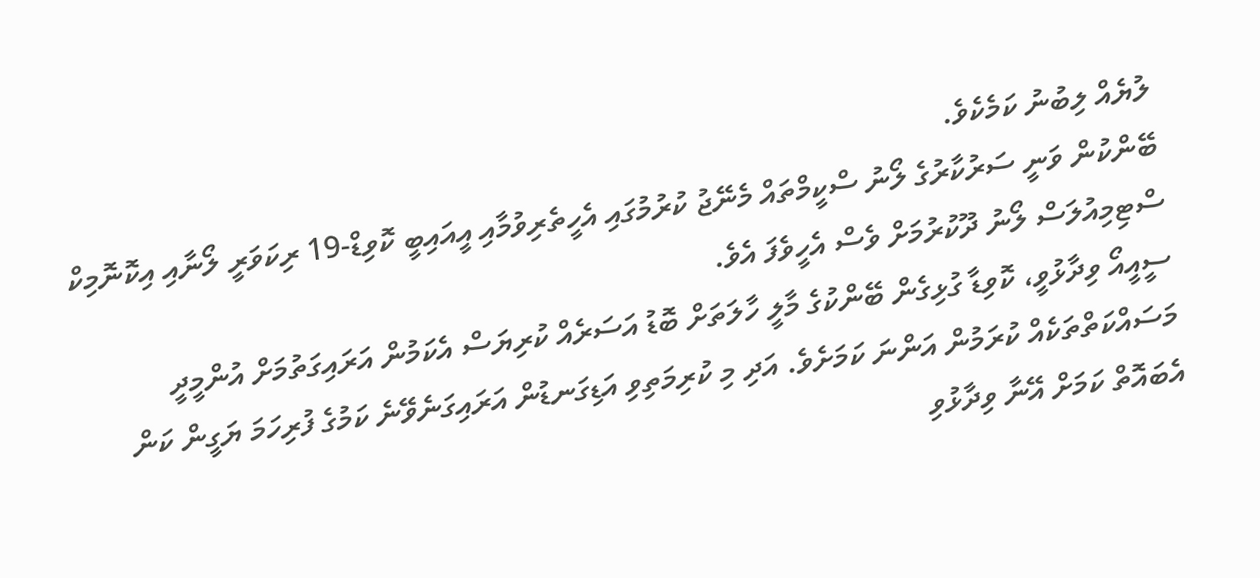ލުޔެއް ލިބުނު ކަމެކެވެ.
ބޭންކުން ވަނީ ސަރުކާރުގެ ލޯނު ސްކީމްތައް މެނޭޖު ކުރުމުގައި އެހީތެރިވުމާއި އީއައިބީ ކޮވިޑް-19 ރިކަވަރީ ލޯނާއި އިކޮނޮމިކް ސްޓިމިއުލަސް ލޯނު ދޫކުރުމަށް ވެސް އެހީވެފަ އެވެ.
ސީއީއޯ ވިދާޅުވީ، ކޮވިޑާ ގުޅިގެން ބޭންކުގެ މާލީ ހާލަތަށް ބޮޑު އަސަރެއް ކުރިޔަސް އެކަމުން އަރައިގަތުމަށް އުންމީދީ މަސައްކަތްތަކެއް ކުރަމުން އަންނަ ކަމަށެވެ. އަދި މި ކުރިމަތިވި އަޑިގަނޑުން އަރައިގަނެވޭނެ ކަމުގެ ފުރިހަމަ ޔަގީން ކަން އެބައޮތް ކަމަށް އޭނާ ވިދާޅުވި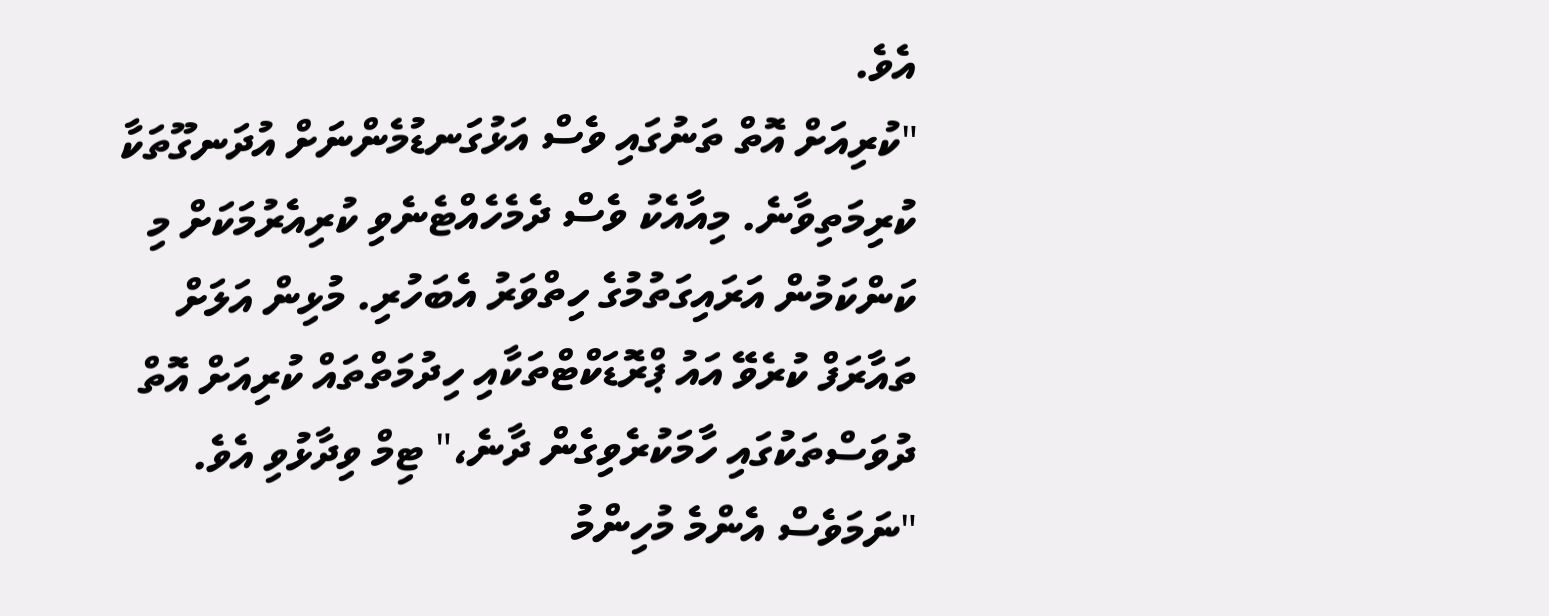އެވެ.
"ކުރިއަށް އޮތް ތަނުގައި ވެސް އަޅުގަނޑުމެންނަށް އުދަނގޫތަކާ ކުރިމަތިވާނެ. މިއާއެކު ވެސް ދެމެހެއްޓެނެވި ކުރިއެރުމަކަށް މި ކަންކަމުން އަރައިގަތުމުގެ ހިތްވަރު އެބަހުރި. މުޅިން އަލަށް ތައާރަފް ކުރެވޭ އައު ޕްރޮޑަކްޓްތަކާއި ހިދުމަތްތައް ކުރިއަށް އޮތް ދުވަސްތަކުގައި ހާމަކުރެވިގެން ދާނެ،" ޓިމް ވިދާޅުވި އެވެ.
"ނަމަވެސް އެންމެ މުހިންމު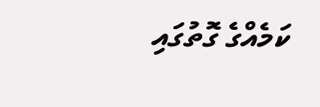ކަމެއްގެ ގޮތުގައި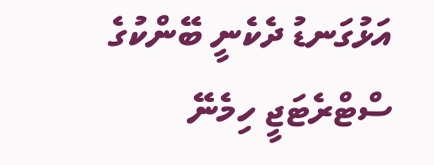އަޅުގަނޑު ދެކެނީ ބޭންކުގެ ސްޓްރެޓަޖީ ހިމެނޭ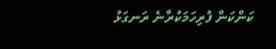ކަންކަން ފުރިހަމަކުރާނެ ރަނގަޅު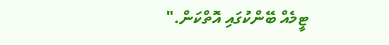ޓީމެއް ބޭންކުގައި އޮތްކަން."